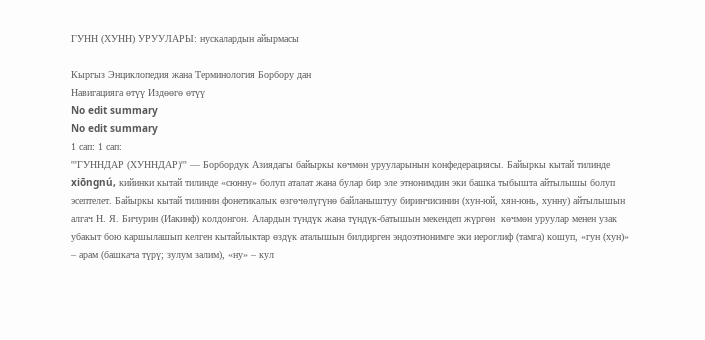ГУНН (ХУНН) УРУУЛАРЫ: нускалардын айырмасы

Кыргыз Энциклопедия жана Терминология Борбору дан
Навигацияга өтүү Издөөгө өтүү
No edit summary
No edit summary
1 сап: 1 сап:
'''ГУННДАР (ХУННДАР)''' — Борбордук Азиядагы байыркы көчмөн урууларынын конфедерациясы. Байыркы кытай тилинде xiōngnú, кийинки кытай тилинде «сюнну» болуп аталат жана булар бир эле этнонимдин эки башка тыбышта айтылышы болуп эсептелет. Байыркы кытай тилинин фонетикалык өзгөчөлүгүнө байланыштуу биринчисинин (хун-юй, хян-юнь, хунну) айтылышын алгач Н. Я. Бичурин (Иакинф) колдонгон. Алардын түндүк жана түндүк-батышын мекендеп жүргөн  көчмөн уруулар менен узак убакыт бою каршылашып келген кытайлыктар өздүк аталышын билдирген эндоэтнонимге эки иероглиф (тамга) кошуп, «гун (хун)» – арам (башкача түрү; зулум залим), «ну» – кул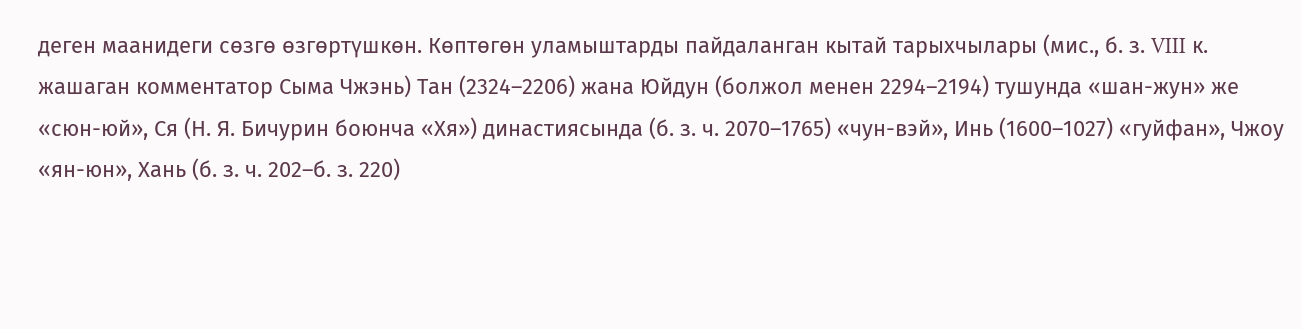деген маанидеги сөзгө өзгөртүшкөн. Көптөгөн уламыштарды пайдаланган кытай тарыхчылары (мис., б. з. VIII к. жашаган комментатор Сыма Чжэнь) Тан (2324–2206) жана Юйдун (болжол менен 2294–2194) тушунда «шан-жун» же «сюн-юй», Ся (Н. Я. Бичурин боюнча «Хя») династиясында (б. з. ч. 2070–1765) «чун-вэй», Инь (1600–1027) «гуйфан», Чжоу «ян-юн», Хань (б. з. ч. 202–б. з. 220)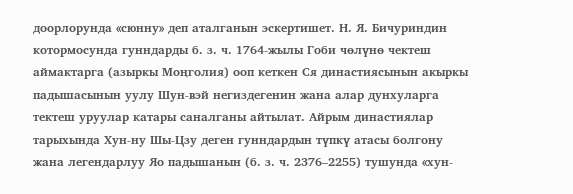доорлорунда «сюнну» деп аталганын эскертишет. Н. Я. Бичуриндин котормосунда гунндарды б. з. ч. 1764-жылы Гоби чөлүнө чектеш аймактарга (азыркы Моңголия) ооп кеткен Ся династиясынын акыркы падышасынын уулу Шун-вэй негиздегенин жана алар дунхуларга тектеш уруулар катары саналганы айтылат. Айрым династиялар тарыхында Хун-ну Шы-Цзу деген гунндардын түпкү атасы болгону жана легендарлуу Яо падышанын (б. з. ч. 2376–2255) тушунда «хун-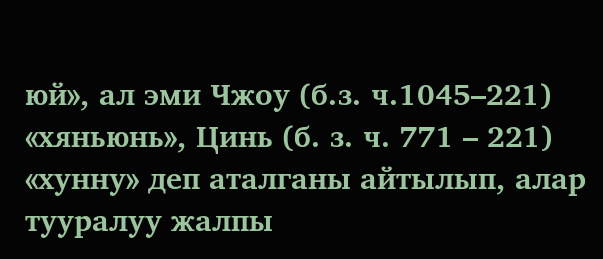юй», ал эми Чжоу (б.з. ч.1045–221) «хяньюнь», Цинь (б. з. ч. 771 – 221) «хунну» деп аталганы айтылып, алар тууралуу жалпы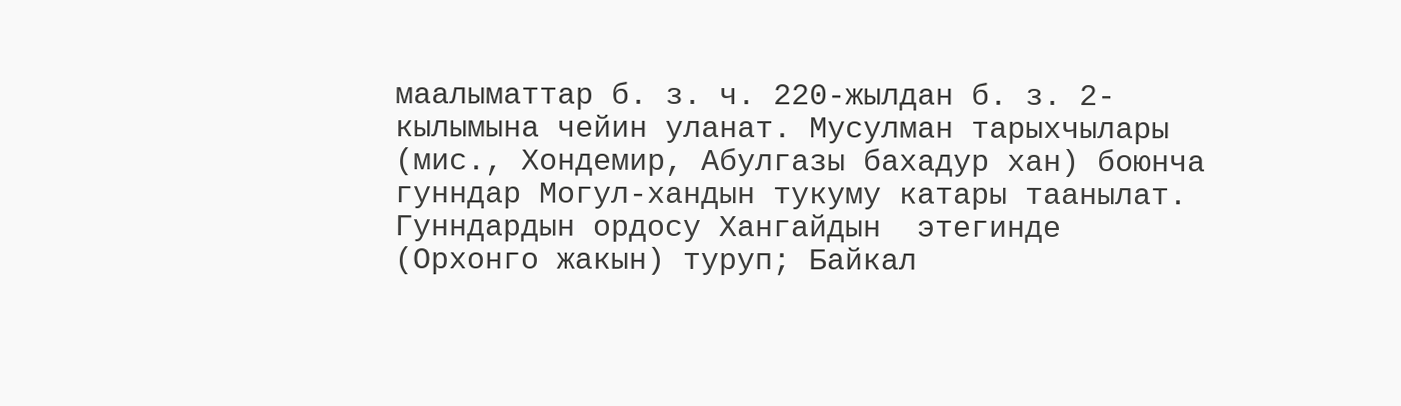маалыматтар б. з. ч. 220-жылдан б. з. 2-кылымына чейин уланат. Мусулман тарыхчылары (мис., Хондемир, Абулгазы бахадур хан) боюнча гунндар Могул-хандын тукуму катары таанылат. Гунндардын ордосу Хангайдын  этегинде (Орхонго жакын) туруп; Байкал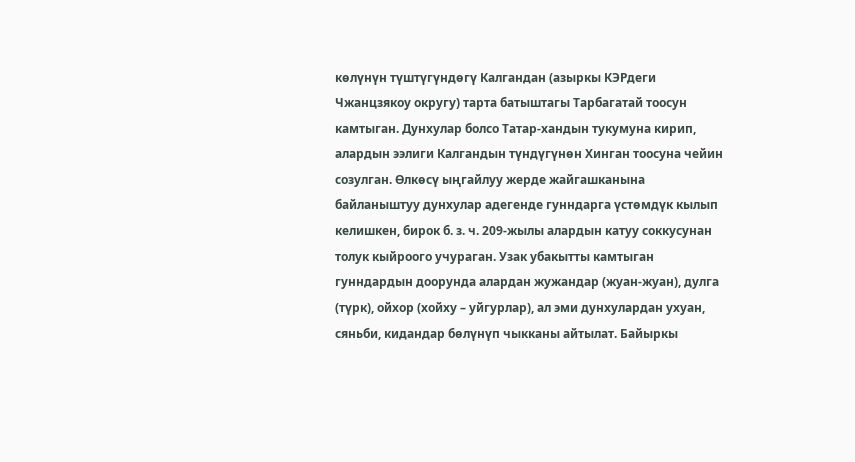көлүнүн түштүгүндөгү Калгандан (азыркы КЭРдеги Чжанцзякоу округу) тарта батыштагы Тарбагатай тоосун камтыган. Дунхулар болсо Татар-хандын тукумуна кирип, алардын ээлиги Калгандын түндүгүнөн Хинган тоосуна чейин созулган. Өлкөсү ыңгайлуу жерде жайгашканына байланыштуу дунхулар адегенде гунндарга үстөмдүк кылып келишкен, бирок б. з. ч. 209-жылы алардын катуу соккусунан толук кыйроого учураган. Узак убакытты камтыган гунндардын доорунда алардан жужандар (жуан-жуан), дулга (түрк), ойхор (хойху – уйгурлар), ал эми дунхулардан ухуан, сяньби, кидандар бөлүнүп чыкканы айтылат. Байыркы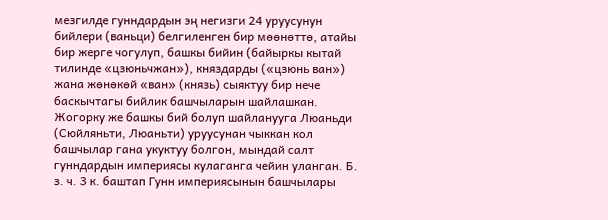мезгилде гунндардын эң негизги 24 уруусунун бийлери (ваньци) белгиленген бир мөөнөттө, атайы бир жерге чогулуп, башкы бийин (байыркы кытай тилинде «цзюньчжан»), княздарды («цзюнь ван») жана жөнөкөй «ван» (князь) сыяктуу бир нече баскычтагы бийлик башчыларын шайлашкан. Жогорку же башкы бий болуп шайланууга Люаньди (Сюйляньти, Люаньти) уруусунан чыккан кол башчылар гана укуктуу болгон, мындай салт гунндардын империясы кулаганга чейин уланган. Б. з. ч. 3 к. баштап Гунн империясынын башчылары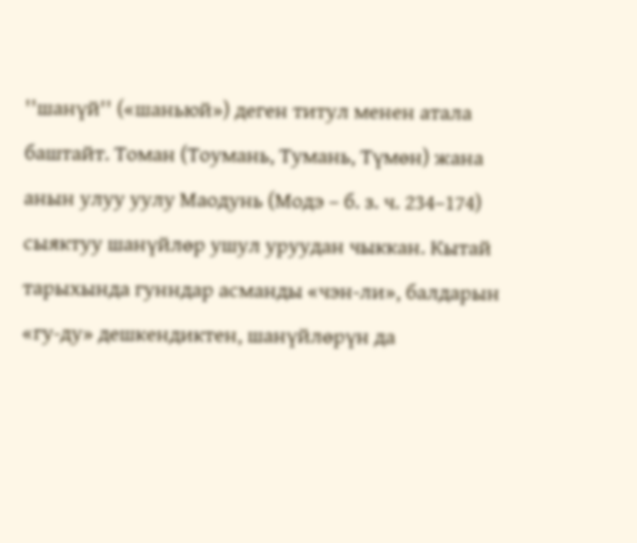''шанүй'' («шаньюй») деген титул менен атала баштайт. Томан (Тоумань, Тумань, Түмөн) жана анын улуу уулу Маодунь (Модэ – б. з. ч. 234–174) сыяктуу шанүйлөр ушул уруудан чыккан. Кытай тарыхында гунндар асманды «чэн-ли», балдарын «гу-ду» дешкендиктен, шанүйлөрүн да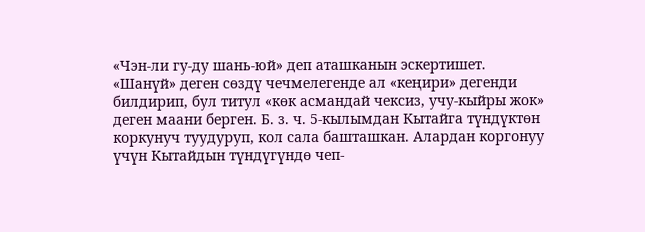«Чэн-ли гу-ду шань-юй» деп аташканын эскертишет. «Шанүй» деген сөздү чечмелегенде ал «кеңири» дегенди билдирип, бул титул «көк асмандай чексиз, учу-кыйры жок» деген маани берген. Б. з. ч. 5-кылымдан Кытайга түндүктөн коркунуч туудуруп, кол сала башташкан. Алардан коргонуу үчүн Кытайдын түндүгүндө чеп-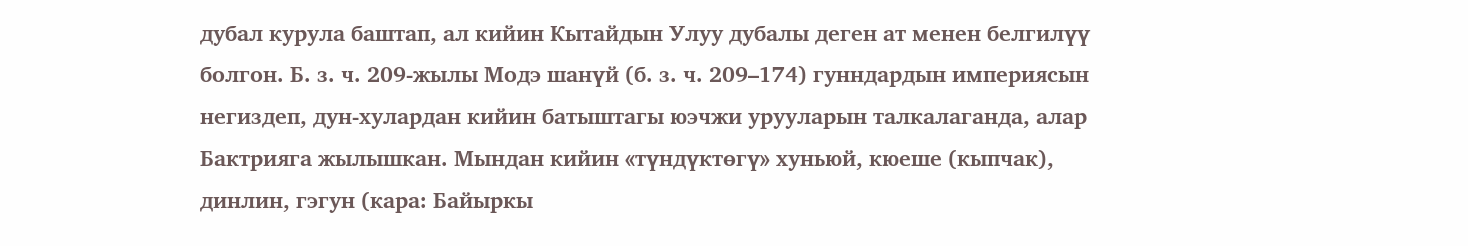дубал курула баштап, ал кийин Кытайдын Улуу дубалы деген ат менен белгилүү болгон. Б. з. ч. 209-жылы Модэ шанүй (б. з. ч. 209–174) гунндардын империясын негиздеп, дун-хулардан кийин батыштагы юэчжи урууларын талкалаганда, алар Бактрияга жылышкан. Мындан кийин «түндүктөгү» хуньюй, кюеше (кыпчак), динлин, гэгун (кара: Байыркы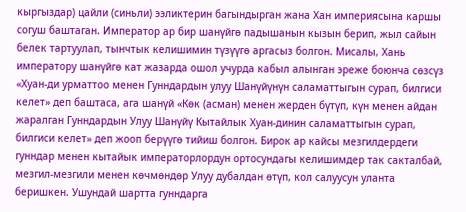кыргыздар) цайли (синьли) ээликтерин багындырган жана Хан империясына каршы согуш баштаган. Император ар бир шанүйгө падышанын кызын берип, жыл сайын белек тартуулап, тынчтык келишимин түзүүгө аргасыз болгон. Мисалы, Хань императору шанүйгө кат жазарда ошол учурда кабыл алынган эреже боюнча сөзсүз «Хуан-ди урматтоо менен Гунндардын улуу Шанүйүнүн саламаттыгын сурап, билгиси келет» деп баштаса, ага шанүй «Көк (асман) менен жерден бүтүп, күн менен айдан жаралган Гунндардын Улуу Шанүйү Кытайлык Хуан-динин саламаттыгын сурап, билгиси келет» деп жооп берүүгө тийиш болгон. Бирок ар кайсы мезгилдердеги гунндар менен кытайык императорлордун ортосундагы келишимдер так сакталбай, мезгил-мезгили менен көчмөндөр Улуу дубалдан өтүп, кол салуусун уланта беришкен. Ушундай шартта гунндарга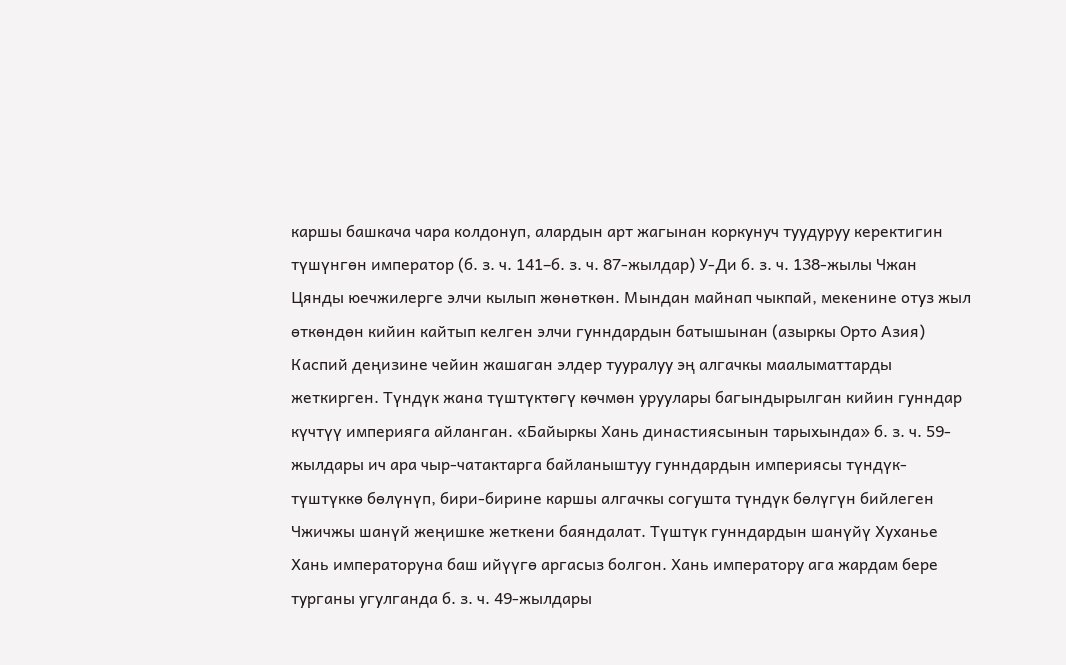каршы башкача чара колдонуп, алардын арт жагынан коркунуч туудуруу керектигин түшүнгөн император (б. з. ч. 141–б. з. ч. 87-жылдар) У-Ди б. з. ч. 138-жылы Чжан Цянды юечжилерге элчи кылып жөнөткөн. Мындан майнап чыкпай, мекенине отуз жыл өткөндөн кийин кайтып келген элчи гунндардын батышынан (азыркы Орто Азия) Каспий деңизине чейин жашаган элдер тууралуу эң алгачкы маалыматтарды жеткирген. Түндүк жана түштүктөгү көчмөн уруулары багындырылган кийин гунндар күчтүү империяга айланган. «Байыркы Хань династиясынын тарыхында» б. з. ч. 59-жылдары ич ара чыр-чатактарга байланыштуу гунндардын империясы түндүк-түштүккө бөлүнүп, бири-бирине каршы алгачкы согушта түндүк бөлүгүн бийлеген Чжичжы шанүй жеңишке жеткени баяндалат. Түштүк гунндардын шанүйү Хуханье Хань императоруна баш ийүүгө аргасыз болгон. Хань императору ага жардам бере турганы угулганда б. з. ч. 49-жылдары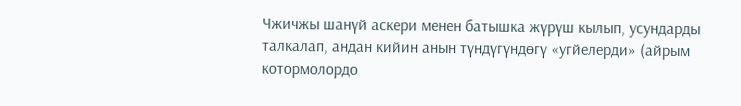Чжичжы шанүй аскери менен батышка жүрүш кылып, усундарды талкалап, андан кийин анын түндүгүндөгү «угйелерди» (айрым котормолордо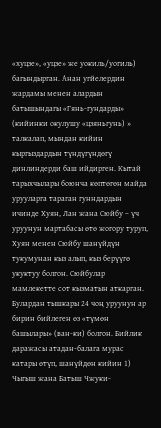«хуцзе», «уцзе» же уокиль/уогиль) багындырган. Анан угйелердин жардамы менен алардын батышындагы «Гянь-гундарды» (кийинки окулушу «цзяньгунь) » талкалап, мындан кийин кыргыздардын түндүгүндөгү динлиндерди баш ийдирген. Кытай тарыхчылары боюнча көптөгөн майда урууларга тараган гунндардын ичинде Хуян, Лан жана Сюйбу – үч уруунун мартабасы өтө жогору туруп, Хуян менен Сюйбу шанүйдүн тукумунан кыз алып, кыз берүүгө укуктуу болгон. Сюйбулар мамлекетте сот кызматын аткарган. Булардан тышкары 24 чоң уруунун ар бирин бийлеген өз «түмөн башылары» (ван-ки) болгон. Бийлик даражасы атадан-балага мурас катары ѳтүп, шанүйдөн кийин 1) Чыгыш жана Батыш Чжуки-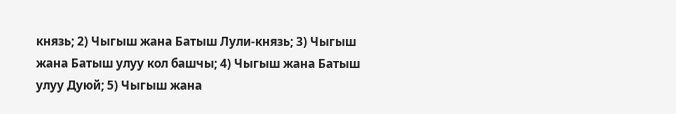князь; 2) Чыгыш жана Батыш Лули-князь; 3) Чыгыш жана Батыш улуу кол башчы; 4) Чыгыш жана Батыш улуу Дуюй; 5) Чыгыш жана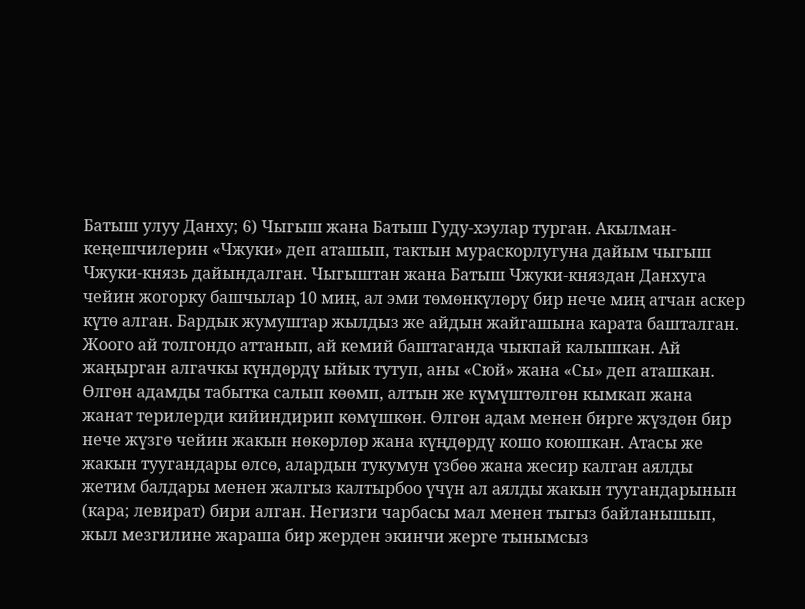Батыш улуу Данху; 6) Чыгыш жана Батыш Гуду-хэулар турган. Акылман-кеңешчилерин «Чжуки» деп аташып, тактын мураскорлугуна дайым чыгыш Чжуки-князь дайындалган. Чыгыштан жана Батыш Чжуки-княздан Данхуга чейин жогорку башчылар 10 миң, ал эми төмөнкүлөрү бир нече миң атчан аскер күтө алган. Бардык жумуштар жылдыз же айдын жайгашына карата башталган. Жоого ай толгондо аттанып, ай кемий баштаганда чыкпай калышкан. Ай жаңырган алгачкы күндөрдү ыйык тутуп, аны «Сюй» жана «Сы» деп аташкан. Өлгөн адамды табытка салып көөмп, алтын же күмүштөлгөн кымкап жана жанат терилерди кийиндирип көмүшкөн. Өлгөн адам менен бирге жүздөн бир нече жүзгө чейин жакын нөкөрлөр жана күңдөрдү кошо коюшкан. Атасы же жакын туугандары өлсө, алардын тукумун үзбөө жана жесир калган аялды жетим балдары менен жалгыз калтырбоо үчүн ал аялды жакын туугандарынын (кара; левират) бири алган. Негизги чарбасы мал менен тыгыз байланышып, жыл мезгилине жараша бир жерден экинчи жерге тынымсыз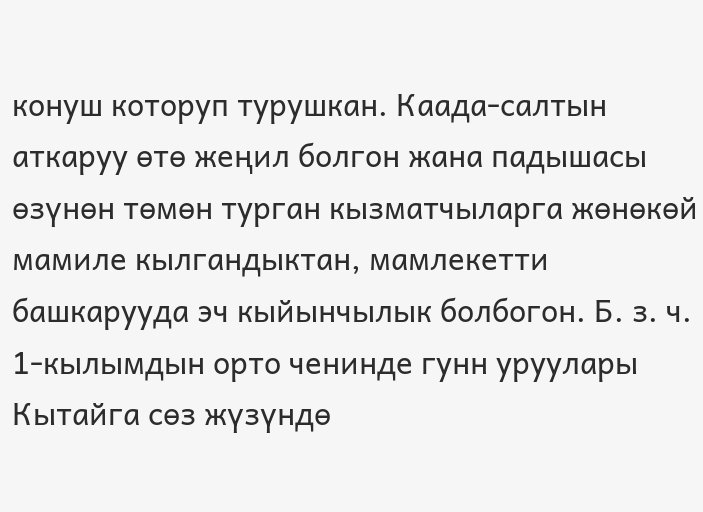конуш которуп турушкан. Каада-салтын аткаруу өтө жеңил болгон жана падышасы өзүнөн төмөн турган кызматчыларга жөнөкөй мамиле кылгандыктан, мамлекетти башкарууда эч кыйынчылык болбогон. Б. з. ч. 1-кылымдын орто ченинде гунн уруулары Кытайга сөз жүзүндө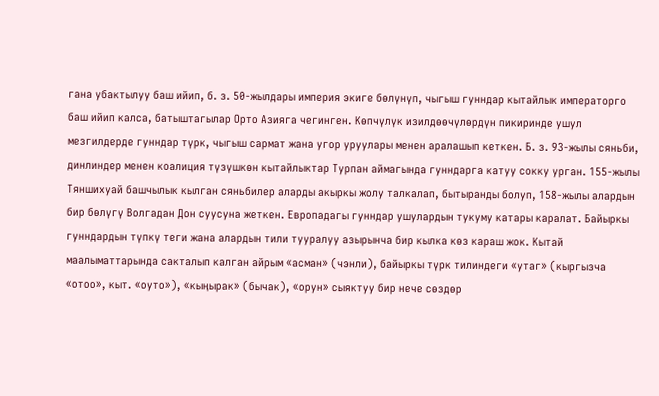гана убактылуу баш ийип, б. з. 50-жылдары империя экиге бөлүнүп, чыгыш гунндар кытайлык императорго баш ийип калса, батыштагылар Орто Азияга чегинген. Көпчүлүк изилдөөчүлөрдүн пикиринде ушул мезгилдерде гунндар түрк, чыгыш сармат жана угор уруулары менен аралашып кеткен. Б. з. 93-жылы сяньби, динлиндер менен коалиция түзүшкөн кытайлыктар Турпан аймагында гунндарга катуу сокку урган. 155-жылы Тяншихуай башчылык кылган сяньбилер аларды акыркы жолу талкалап, бытыранды болуп, 158-жылы алардын бир бөлүгү Волгадан Дон суусуна жеткен. Европадагы гунндар ушулардын тукуму катары каралат. Байыркы гунндардын түпкү теги жана алардын тили тууралуу азырынча бир кылка көз караш жок. Кытай маалыматтарында сакталып калган айрым «асман» (чэнли), байыркы түрк тилиндеги «утаг» (кыргызча «отоо», кыт. «оуто»), «кыңырак» (бычак), «орун» сыяктуу бир нече сөздөр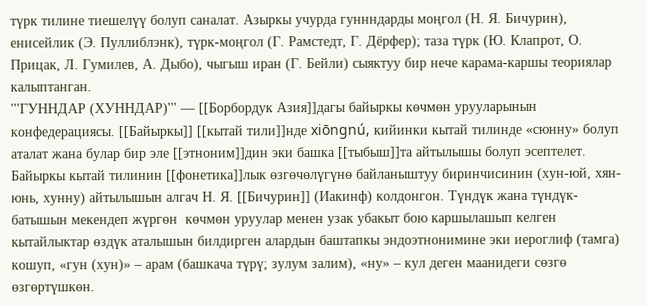түрк тилине тиешелүү болуп саналат. Азыркы учурда гуннндарды моңгол (Н. Я. Бичурин), енисейлик (Э. Пуллиблэнк), түрк-моңгол (Г. Рамстедт, Г. Дёрфер); таза түрк (Ю. Клапрот, О. Прицак, Л. Гумилев, А. Дыбо), чыгыш иран (Г. Бейли) сыяктуу бир нече карама-каршы теориялар калыптанган.
'''ГУННДАР (ХУННДАР)''' — [[Борбордук Азия]]дагы байыркы көчмөн урууларынын конфедерациясы. [[Байыркы]] [[кытай тили]]нде xiōngnú, кийинки кытай тилинде «сюнну» болуп аталат жана булар бир эле [[этноним]]дин эки башка [[тыбыш]]та айтылышы болуп эсептелет. Байыркы кытай тилинин [[фонетика]]лык өзгөчөлүгүнө байланыштуу биринчисинин (хун-юй, хян-юнь, хунну) айтылышын алгач Н. Я. [[Бичурин]] (Иакинф) колдонгон. Түндүк жана түндүк-батышын мекендеп жүргөн  көчмөн уруулар менен узак убакыт бою каршылашып келген кытайлыктар өздүк аталышын билдирген алардын баштапкы эндоэтнонимине эки иероглиф (тамга) кошуп, «гун (хун)» – арам (башкача түрү; зулум залим), «ну» – кул деген маанидеги сөзгө өзгөртүшкөн.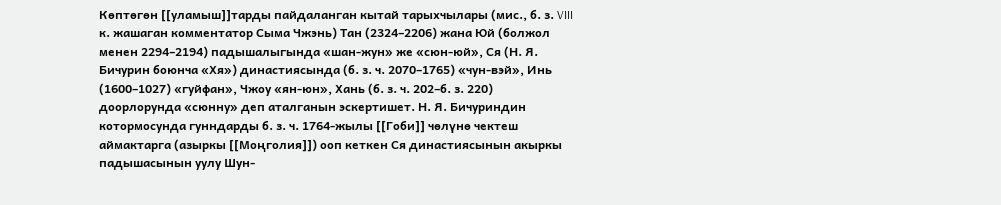Көптөгөн [[уламыш]]тарды пайдаланган кытай тарыхчылары (мис., б. з. VIII к. жашаган комментатор Сыма Чжэнь) Тан (2324–2206) жана Юй (болжол менен 2294–2194) падышалыгында «шан-жун» же «сюн-юй», Ся (Н. Я. Бичурин боюнча «Хя») династиясында (б. з. ч. 2070–1765) «чун-вэй», Инь (1600–1027) «гуйфан», Чжоу «ян-юн», Хань (б. з. ч. 202–б. з. 220) доорлорунда «сюнну» деп аталганын эскертишет. Н. Я. Бичуриндин котормосунда гунндарды б. з. ч. 1764-жылы [[Гоби]] чөлүнө чектеш аймактарга (азыркы [[Моңголия]]) ооп кеткен Ся династиясынын акыркы падышасынын уулу Шун-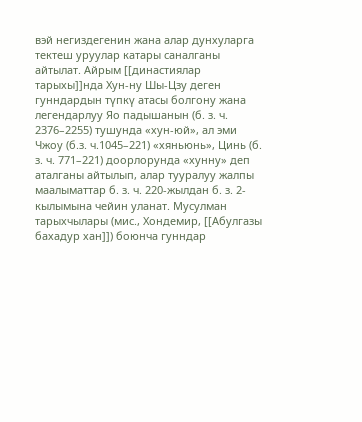вэй негиздегенин жана алар дунхуларга тектеш уруулар катары саналганы айтылат. Айрым [[династиялар тарыхы]]нда Хун-ну Шы-Цзу деген гунндардын түпкү атасы болгону жана легендарлуу Яо падышанын (б. з. ч. 2376–2255) тушунда «хун-юй», ал эми Чжоу (б.з. ч.1045–221) «хяньюнь», Цинь (б. з. ч. 771–221) доорлорунда «хунну» деп аталганы айтылып, алар тууралуу жалпы маалыматтар б. з. ч. 220-жылдан б. з. 2-кылымына чейин уланат. Мусулман тарыхчылары (мис., Хондемир, [[Абулгазы бахадур хан]]) боюнча гунндар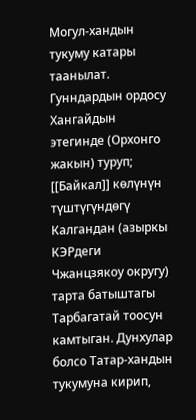Могул-хандын тукуму катары таанылат. Гунндардын ордосу Хангайдын  этегинде (Орхонго жакын) туруп; [[Байкал]] көлүнүн түштүгүндөгү Калгандан (азыркы КЭРдеги Чжанцзякоу округу) тарта батыштагы Тарбагатай тоосун камтыган. Дунхулар болсо Татар-хандын тукумуна кирип,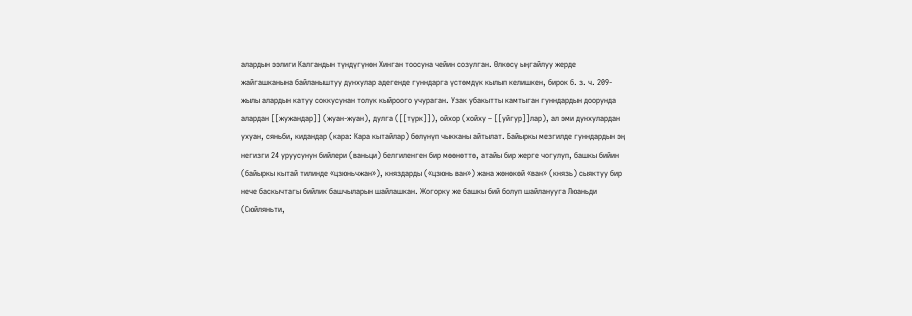алардын ээлиги Калгандын түндүгүнөн Хинган тоосуна чейин созулган. Өлкөсү ыңгайлуу жерде жайгашканына байланыштуу дунхулар адегенде гунндарга үстөмдүк кылып келишкен, бирок б. з. ч. 209-жылы алардын катуу соккусунан толук кыйроого учураган. Узак убакытты камтыган гунндардын доорунда алардан [[жужандар]] (жуан-жуан), дулга ([[түрк]]), ойхор (хойху – [[уйгур]]лар), ал эми дунхулардан ухуан, сяньби, кидандар (кара: Кара кытайлар) бөлүнүп чыкканы айтылат. Байыркы мезгилде гунндардын эң негизги 24 уруусунун бийлери (ваньци) белгиленген бир мөөнөттө, атайы бир жерге чогулуп, башкы бийин (байыркы кытай тилинде «цзюньчжан»), княздарды («цзюнь ван») жана жөнөкөй «ван» (князь) сыяктуу бир нече баскычтагы бийлик башчыларын шайлашкан. Жогорку же башкы бий болуп шайланууга Люаньди (Сюйляньти,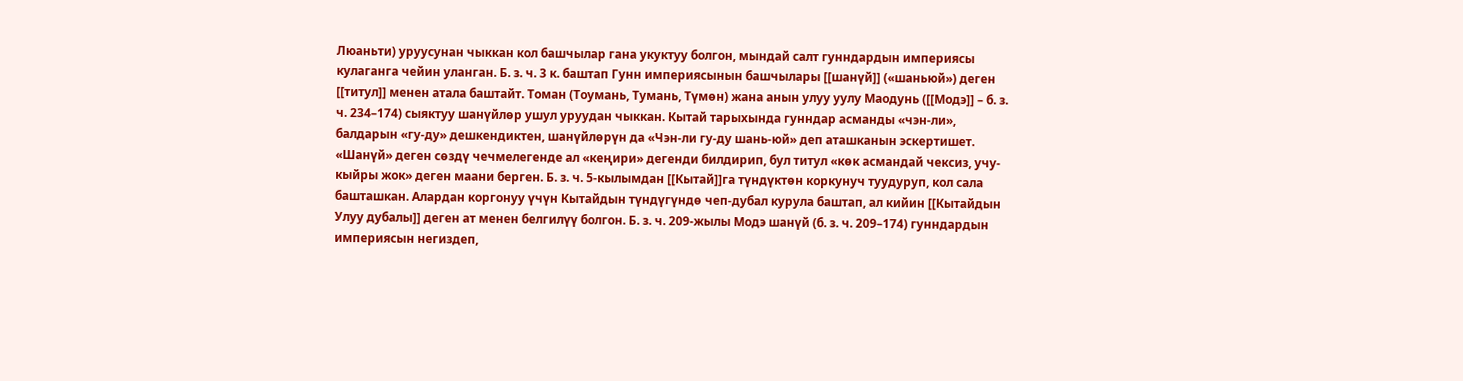Люаньти) уруусунан чыккан кол башчылар гана укуктуу болгон, мындай салт гунндардын империясы кулаганга чейин уланган. Б. з. ч. 3 к. баштап Гунн империясынын башчылары [[шанүй]] («шаньюй») деген [[титул]] менен атала баштайт. Томан (Тоумань, Тумань, Түмөн) жана анын улуу уулу Маодунь ([[Модэ]] – б. з. ч. 234–174) сыяктуу шанүйлөр ушул уруудан чыккан. Кытай тарыхында гунндар асманды «чэн-ли», балдарын «гу-ду» дешкендиктен, шанүйлөрүн да «Чэн-ли гу-ду шань-юй» деп аташканын эскертишет. «Шанүй» деген сөздү чечмелегенде ал «кеңири» дегенди билдирип, бул титул «көк асмандай чексиз, учу-кыйры жок» деген маани берген. Б. з. ч. 5-кылымдан [[Кытай]]га түндүктөн коркунуч туудуруп, кол сала башташкан. Алардан коргонуу үчүн Кытайдын түндүгүндө чеп-дубал курула баштап, ал кийин [[Кытайдын Улуу дубалы]] деген ат менен белгилүү болгон. Б. з. ч. 209-жылы Модэ шанүй (б. з. ч. 209–174) гунндардын империясын негиздеп,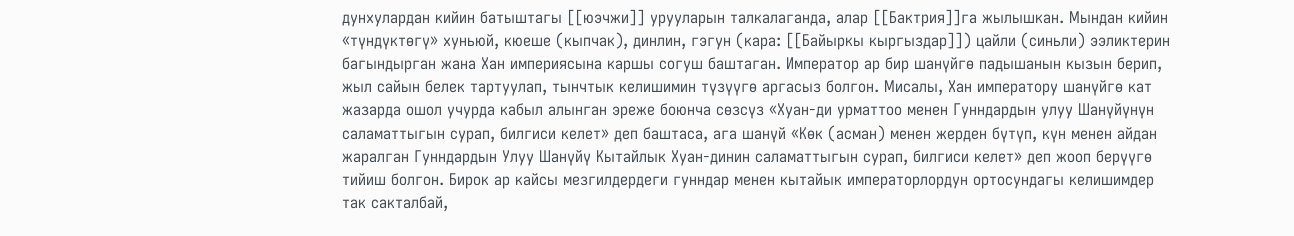дунхулардан кийин батыштагы [[юэчжи]] урууларын талкалаганда, алар [[Бактрия]]га жылышкан. Мындан кийин «түндүктөгү» хуньюй, кюеше (кыпчак), динлин, гэгун (кара: [[Байыркы кыргыздар]]) цайли (синьли) ээликтерин багындырган жана Хан империясына каршы согуш баштаган. Император ар бир шанүйгө падышанын кызын берип, жыл сайын белек тартуулап, тынчтык келишимин түзүүгө аргасыз болгон. Мисалы, Хан императору шанүйгө кат жазарда ошол учурда кабыл алынган эреже боюнча сөзсүз «Хуан-ди урматтоо менен Гунндардын улуу Шанүйүнүн саламаттыгын сурап, билгиси келет» деп баштаса, ага шанүй «Көк (асман) менен жерден бүтүп, күн менен айдан жаралган Гунндардын Улуу Шанүйү Кытайлык Хуан-динин саламаттыгын сурап, билгиси келет» деп жооп берүүгө тийиш болгон. Бирок ар кайсы мезгилдердеги гунндар менен кытайык императорлордун ортосундагы келишимдер так сакталбай,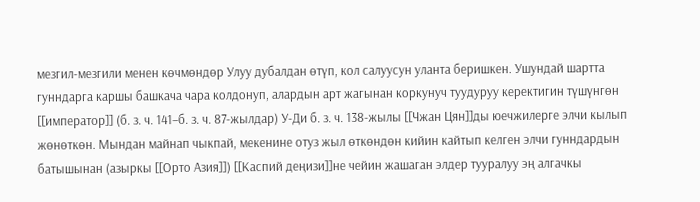мезгил-мезгили менен көчмөндөр Улуу дубалдан өтүп, кол салуусун уланта беришкен. Ушундай шартта гунндарга каршы башкача чара колдонуп, алардын арт жагынан коркунуч туудуруу керектигин түшүнгөн [[император]] (б. з. ч. 141–б. з. ч. 87-жылдар) У-Ди б. з. ч. 138-жылы [[Чжан Цян]]ды юечжилерге элчи кылып жөнөткөн. Мындан майнап чыкпай, мекенине отуз жыл өткөндөн кийин кайтып келген элчи гунндардын батышынан (азыркы [[Орто Азия]]) [[Каспий деңизи]]не чейин жашаган элдер тууралуу эң алгачкы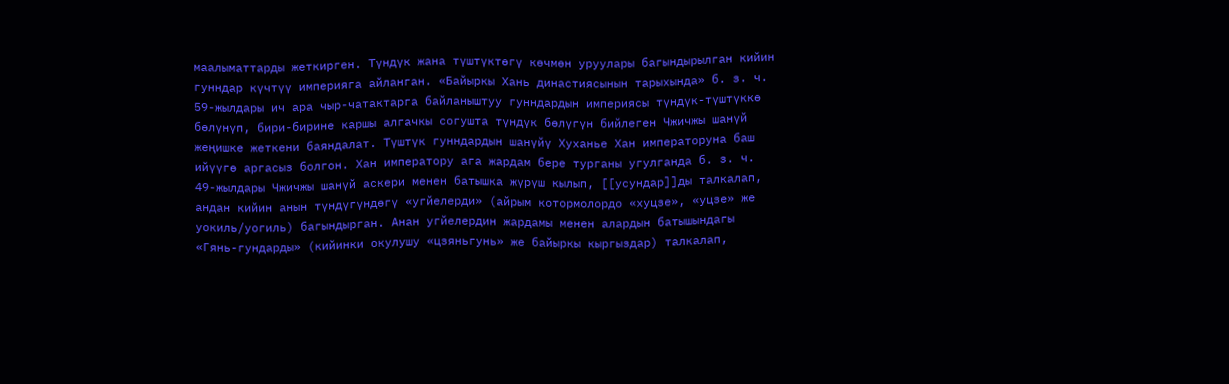маалыматтарды жеткирген. Түндүк жана түштүктөгү көчмөн уруулары багындырылган кийин гунндар күчтүү империяга айланган. «Байыркы Хань династиясынын тарыхында» б. з. ч. 59-жылдары ич ара чыр-чатактарга байланыштуу гунндардын империясы түндүк-түштүккө бөлүнүп, бири-бирине каршы алгачкы согушта түндүк бөлүгүн бийлеген Чжичжы шанүй жеңишке жеткени баяндалат. Түштүк гунндардын шанүйү Хуханье Хан императоруна баш ийүүгө аргасыз болгон. Хан императору ага жардам бере турганы угулганда б. з. ч. 49-жылдары Чжичжы шанүй аскери менен батышка жүрүш кылып, [[усундар]]ды талкалап, андан кийин анын түндүгүндөгү «угйелерди» (айрым котормолордо «хуцзе», «уцзе» же уокиль/уогиль) багындырган. Анан угйелердин жардамы менен алардын батышындагы «Гянь-гундарды» (кийинки окулушу «цзяньгунь» же байыркы кыргыздар) талкалап,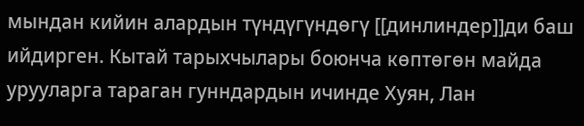мындан кийин алардын түндүгүндөгү [[динлиндер]]ди баш ийдирген. Кытай тарыхчылары боюнча көптөгөн майда урууларга тараган гунндардын ичинде Хуян, Лан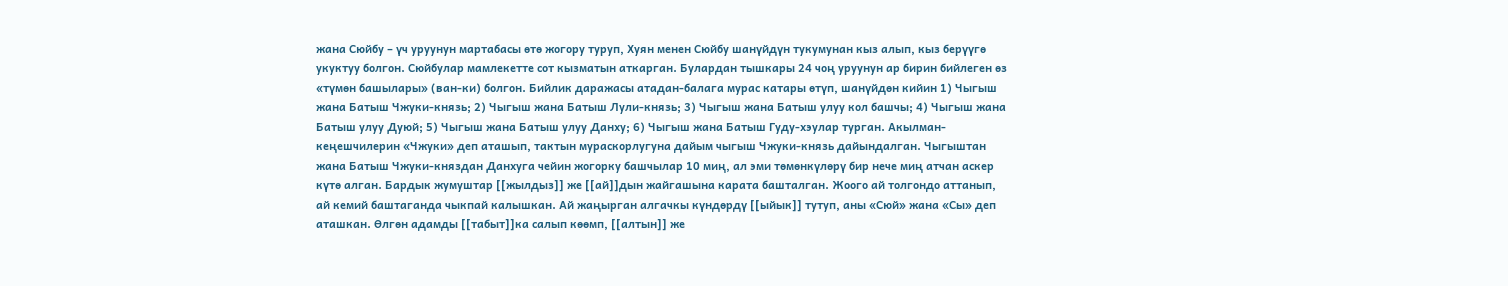жана Сюйбу – үч уруунун мартабасы өтө жогору туруп, Хуян менен Сюйбу шанүйдүн тукумунан кыз алып, кыз берүүгө укуктуу болгон. Сюйбулар мамлекетте сот кызматын аткарган. Булардан тышкары 24 чоң уруунун ар бирин бийлеген өз «түмөн башылары» (ван-ки) болгон. Бийлик даражасы атадан-балага мурас катары ѳтүп, шанүйдөн кийин 1) Чыгыш жана Батыш Чжуки-князь; 2) Чыгыш жана Батыш Лули-князь; 3) Чыгыш жана Батыш улуу кол башчы; 4) Чыгыш жана Батыш улуу Дуюй; 5) Чыгыш жана Батыш улуу Данху; 6) Чыгыш жана Батыш Гуду-хэулар турган. Акылман-кеңешчилерин «Чжуки» деп аташып, тактын мураскорлугуна дайым чыгыш Чжуки-князь дайындалган. Чыгыштан жана Батыш Чжуки-княздан Данхуга чейин жогорку башчылар 10 миң, ал эми төмөнкүлөрү бир нече миң атчан аскер күтө алган. Бардык жумуштар [[жылдыз]] же [[ай]]дын жайгашына карата башталган. Жоого ай толгондо аттанып, ай кемий баштаганда чыкпай калышкан. Ай жаңырган алгачкы күндөрдү [[ыйык]] тутуп, аны «Сюй» жана «Сы» деп аташкан. Өлгөн адамды [[табыт]]ка салып көөмп, [[алтын]] же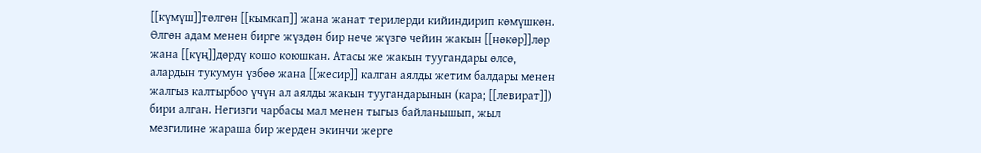[[күмүш]]төлгөн [[кымкап]] жана жанат терилерди кийиндирип көмүшкөн. Өлгөн адам менен бирге жүздөн бир нече жүзгө чейин жакын [[нөкөр]]лөр жана [[күң]]дөрдү кошо коюшкан. Атасы же жакын туугандары өлсө, алардын тукумун үзбөө жана [[жесир]] калган аялды жетим балдары менен жалгыз калтырбоо үчүн ал аялды жакын туугандарынын (кара; [[левират]]) бири алган. Негизги чарбасы мал менен тыгыз байланышып, жыл мезгилине жараша бир жерден экинчи жерге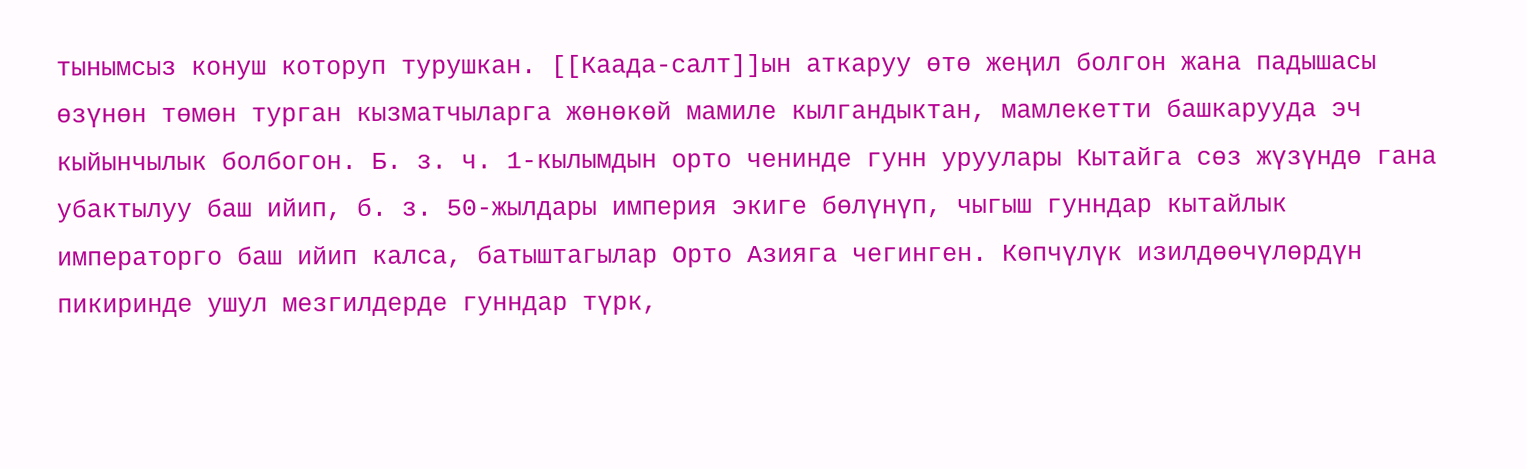тынымсыз конуш которуп турушкан. [[Каада-салт]]ын аткаруу өтө жеңил болгон жана падышасы өзүнөн төмөн турган кызматчыларга жөнөкөй мамиле кылгандыктан, мамлекетти башкарууда эч кыйынчылык болбогон. Б. з. ч. 1-кылымдын орто ченинде гунн уруулары Кытайга сөз жүзүндө гана убактылуу баш ийип, б. з. 50-жылдары империя экиге бөлүнүп, чыгыш гунндар кытайлык императорго баш ийип калса, батыштагылар Орто Азияга чегинген. Көпчүлүк изилдөөчүлөрдүн пикиринде ушул мезгилдерде гунндар түрк,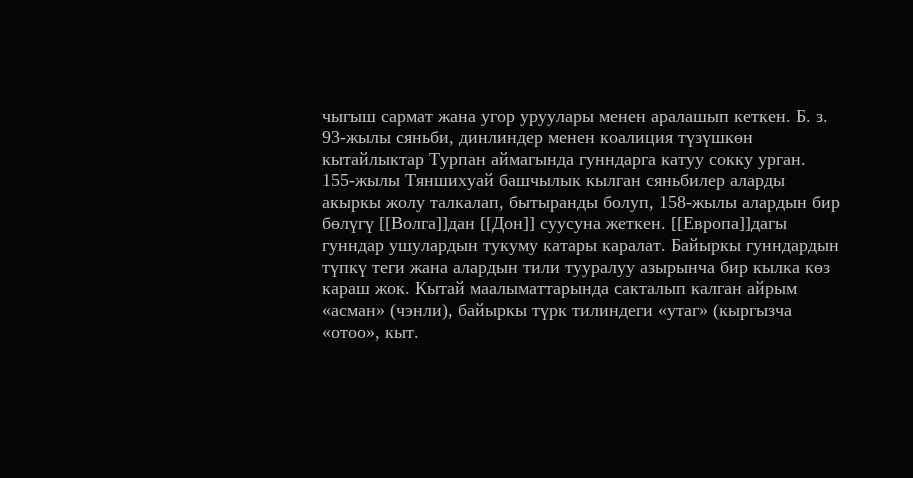чыгыш сармат жана угор уруулары менен аралашып кеткен. Б. з. 93-жылы сяньби, динлиндер менен коалиция түзүшкөн кытайлыктар Турпан аймагында гунндарга катуу сокку урган. 155-жылы Тяншихуай башчылык кылган сяньбилер аларды акыркы жолу талкалап, бытыранды болуп, 158-жылы алардын бир бөлүгү [[Волга]]дан [[Дон]] суусуна жеткен. [[Европа]]дагы гунндар ушулардын тукуму катары каралат. Байыркы гунндардын түпкү теги жана алардын тили тууралуу азырынча бир кылка көз караш жок. Кытай маалыматтарында сакталып калган айрым «асман» (чэнли), байыркы түрк тилиндеги «утаг» (кыргызча «отоо», кыт.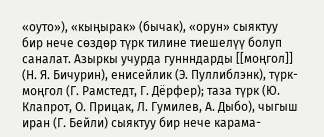«оуто»), «кыңырак» (бычак), «орун» сыяктуу бир нече сөздөр түрк тилине тиешелүү болуп саналат. Азыркы учурда гуннндарды [[моңгол]] (Н. Я. Бичурин), енисейлик (Э. Пуллиблэнк), түрк-моңгол (Г. Рамстедт, Г. Дёрфер); таза түрк (Ю. Клапрот, О. Прицак, Л. Гумилев, А. Дыбо), чыгыш иран (Г. Бейли) сыяктуу бир нече карама-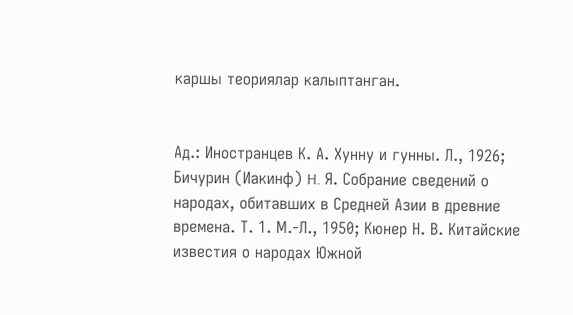каршы теориялар калыптанган.


Ад.: Иностранцев К. А. Хунну и гунны. Л., 1926; Бичурин (Иакинф) H. Я. Собрание сведений о народах, обитавших в Средней Азии в древние времена. Т. 1. М.-Л., 1950; Кюнер Н. В. Китайские известия о народах Южной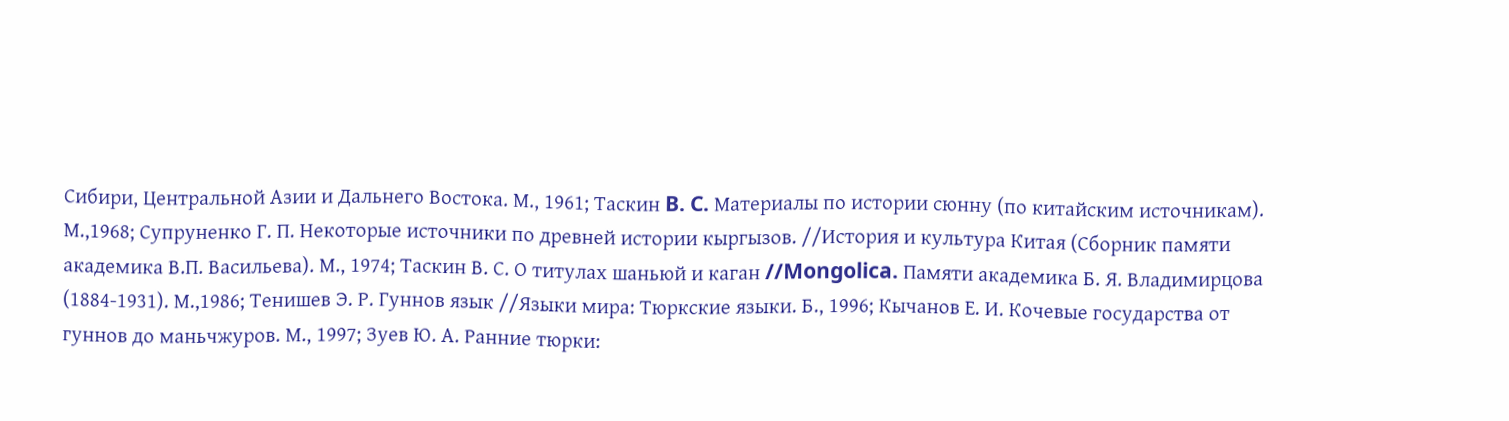Сибири, Центральной Азии и Дальнего Востока. М., 1961; Таскин B. C. Материалы по истории сюнну (по китайским источникам). М.,1968; Супруненко Г. П. Некоторые источники по древней истории кыргызов. //История и культура Китая (Сборник памяти академика В.П. Васильева). М., 1974; Таскин В. С. О титулах шаньюй и каган //Mongolica. Памяти академика Б. Я. Владимирцова (1884-1931). М.,1986; Тенишев Э. Р. Гуннов язык //Языки мира: Тюркские языки. Б., 1996; Кычанов Е. И. Кочевые государства от гуннов до маньчжуров. М., 1997; Зуев Ю. А. Ранние тюрки: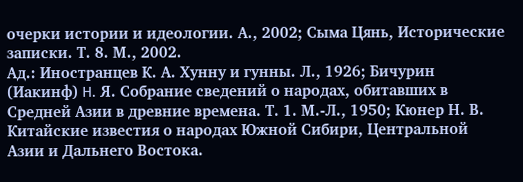очерки истории и идеологии. А., 2002; Сыма Цянь, Исторические записки. Т. 8. М., 2002.
Ад.: Иностранцев К. А. Хунну и гунны. Л., 1926; Бичурин (Иакинф) H. Я. Собрание сведений о народах, обитавших в Средней Азии в древние времена. Т. 1. М.-Л., 1950; Кюнер Н. В. Китайские известия о народах Южной Сибири, Центральной Азии и Дальнего Востока.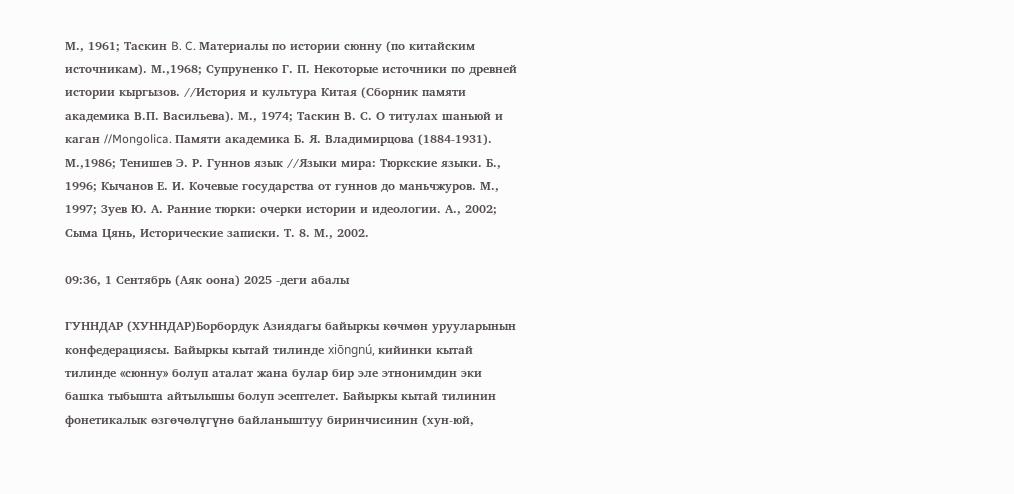М., 1961; Таскин B. C. Материалы по истории сюнну (по китайским источникам). М.,1968; Супруненко Г. П. Некоторые источники по древней истории кыргызов. //История и культура Китая (Сборник памяти академика В.П. Васильева). М., 1974; Таскин В. С. О титулах шаньюй и каган //Mongolica. Памяти академика Б. Я. Владимирцова (1884-1931). М.,1986; Тенишев Э. Р. Гуннов язык //Языки мира: Тюркские языки. Б., 1996; Кычанов Е. И. Кочевые государства от гуннов до маньчжуров. М., 1997; Зуев Ю. А. Ранние тюрки: очерки истории и идеологии. А., 2002; Сыма Цянь, Исторические записки. Т. 8. М., 2002.

09:36, 1 Сентябрь (Аяк оона) 2025 -деги абалы

ГУННДАР (ХУННДАР)Борбордук Азиядагы байыркы көчмөн урууларынын конфедерациясы. Байыркы кытай тилинде xiōngnú, кийинки кытай тилинде «сюнну» болуп аталат жана булар бир эле этнонимдин эки башка тыбышта айтылышы болуп эсептелет. Байыркы кытай тилинин фонетикалык өзгөчөлүгүнө байланыштуу биринчисинин (хун-юй,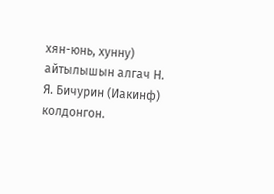хян-юнь, хунну) айтылышын алгач Н. Я. Бичурин (Иакинф) колдонгон.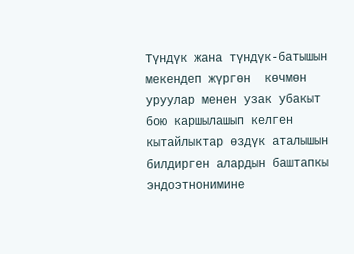Түндүк жана түндүк-батышын мекендеп жүргөн  көчмөн уруулар менен узак убакыт бою каршылашып келген кытайлыктар өздүк аталышын билдирген алардын баштапкы эндоэтнонимине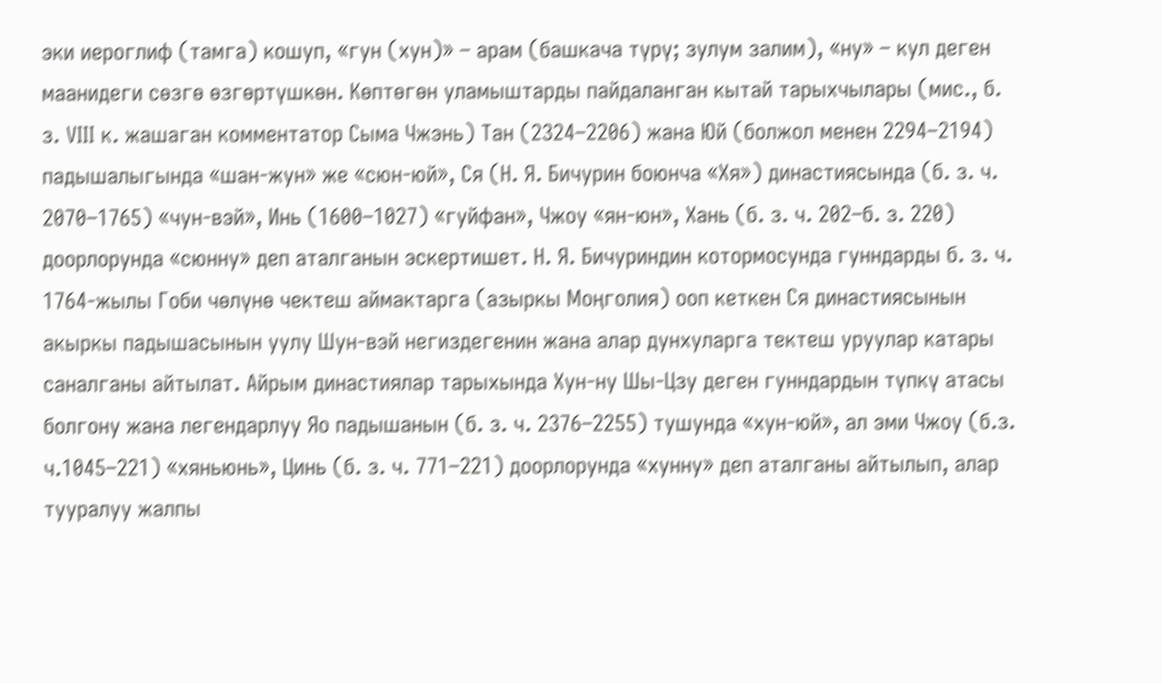эки иероглиф (тамга) кошуп, «гун (хун)» – арам (башкача түрү; зулум залим), «ну» – кул деген маанидеги сөзгө өзгөртүшкөн. Көптөгөн уламыштарды пайдаланган кытай тарыхчылары (мис., б. з. VIII к. жашаган комментатор Сыма Чжэнь) Тан (2324–2206) жана Юй (болжол менен 2294–2194) падышалыгында «шан-жун» же «сюн-юй», Ся (Н. Я. Бичурин боюнча «Хя») династиясында (б. з. ч. 2070–1765) «чун-вэй», Инь (1600–1027) «гуйфан», Чжоу «ян-юн», Хань (б. з. ч. 202–б. з. 220) доорлорунда «сюнну» деп аталганын эскертишет. Н. Я. Бичуриндин котормосунда гунндарды б. з. ч. 1764-жылы Гоби чөлүнө чектеш аймактарга (азыркы Моңголия) ооп кеткен Ся династиясынын акыркы падышасынын уулу Шун-вэй негиздегенин жана алар дунхуларга тектеш уруулар катары саналганы айтылат. Айрым династиялар тарыхында Хун-ну Шы-Цзу деген гунндардын түпкү атасы болгону жана легендарлуу Яо падышанын (б. з. ч. 2376–2255) тушунда «хун-юй», ал эми Чжоу (б.з. ч.1045–221) «хяньюнь», Цинь (б. з. ч. 771–221) доорлорунда «хунну» деп аталганы айтылып, алар тууралуу жалпы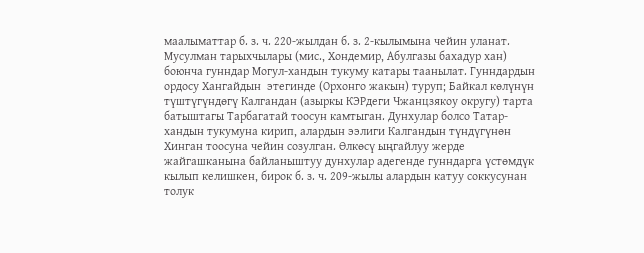маалыматтар б. з. ч. 220-жылдан б. з. 2-кылымына чейин уланат. Мусулман тарыхчылары (мис., Хондемир, Абулгазы бахадур хан) боюнча гунндар Могул-хандын тукуму катары таанылат. Гунндардын ордосу Хангайдын  этегинде (Орхонго жакын) туруп; Байкал көлүнүн түштүгүндөгү Калгандан (азыркы КЭРдеги Чжанцзякоу округу) тарта батыштагы Тарбагатай тоосун камтыган. Дунхулар болсо Татар-хандын тукумуна кирип, алардын ээлиги Калгандын түндүгүнөн Хинган тоосуна чейин созулган. Өлкөсү ыңгайлуу жерде жайгашканына байланыштуу дунхулар адегенде гунндарга үстөмдүк кылып келишкен, бирок б. з. ч. 209-жылы алардын катуу соккусунан толук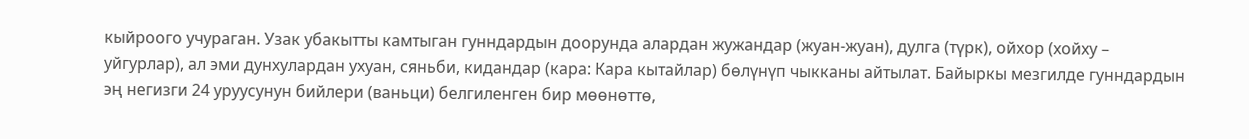кыйроого учураган. Узак убакытты камтыган гунндардын доорунда алардан жужандар (жуан-жуан), дулга (түрк), ойхор (хойху – уйгурлар), ал эми дунхулардан ухуан, сяньби, кидандар (кара: Кара кытайлар) бөлүнүп чыкканы айтылат. Байыркы мезгилде гунндардын эң негизги 24 уруусунун бийлери (ваньци) белгиленген бир мөөнөттө,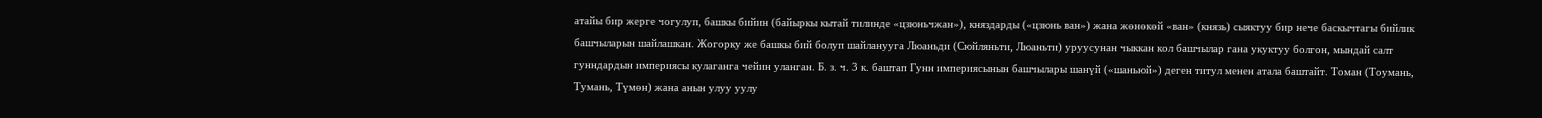атайы бир жерге чогулуп, башкы бийин (байыркы кытай тилинде «цзюньчжан»), княздарды («цзюнь ван») жана жөнөкөй «ван» (князь) сыяктуу бир нече баскычтагы бийлик башчыларын шайлашкан. Жогорку же башкы бий болуп шайланууга Люаньди (Сюйляньти, Люаньти) уруусунан чыккан кол башчылар гана укуктуу болгон, мындай салт гунндардын империясы кулаганга чейин уланган. Б. з. ч. 3 к. баштап Гунн империясынын башчылары шанүй («шаньюй») деген титул менен атала баштайт. Томан (Тоумань, Тумань, Түмөн) жана анын улуу уулу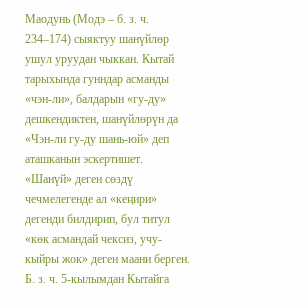Маодунь (Модэ – б. з. ч. 234–174) сыяктуу шанүйлөр ушул уруудан чыккан. Кытай тарыхында гунндар асманды «чэн-ли», балдарын «гу-ду» дешкендиктен, шанүйлөрүн да «Чэн-ли гу-ду шань-юй» деп аташканын эскертишет. «Шанүй» деген сөздү чечмелегенде ал «кеңири» дегенди билдирип, бул титул «көк асмандай чексиз, учу-кыйры жок» деген маани берген. Б. з. ч. 5-кылымдан Кытайга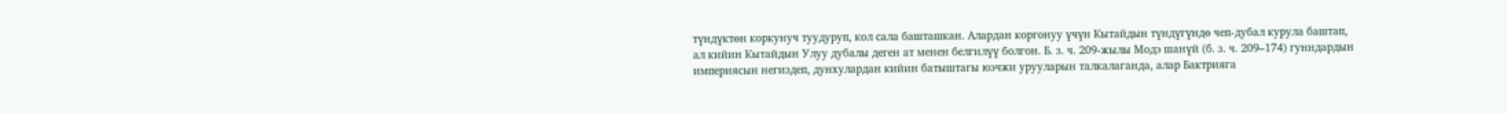түндүктөн коркунуч туудуруп, кол сала башташкан. Алардан коргонуу үчүн Кытайдын түндүгүндө чеп-дубал курула баштап, ал кийин Кытайдын Улуу дубалы деген ат менен белгилүү болгон. Б. з. ч. 209-жылы Модэ шанүй (б. з. ч. 209–174) гунндардын империясын негиздеп, дунхулардан кийин батыштагы юэчжи урууларын талкалаганда, алар Бактрияга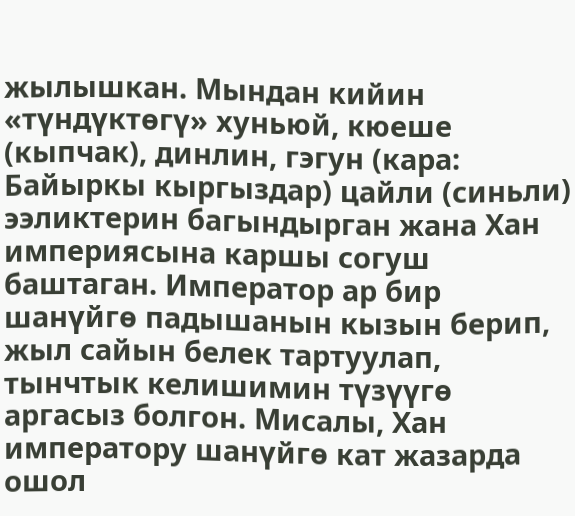жылышкан. Мындан кийин «түндүктөгү» хуньюй, кюеше (кыпчак), динлин, гэгун (кара: Байыркы кыргыздар) цайли (синьли) ээликтерин багындырган жана Хан империясына каршы согуш баштаган. Император ар бир шанүйгө падышанын кызын берип, жыл сайын белек тартуулап, тынчтык келишимин түзүүгө аргасыз болгон. Мисалы, Хан императору шанүйгө кат жазарда ошол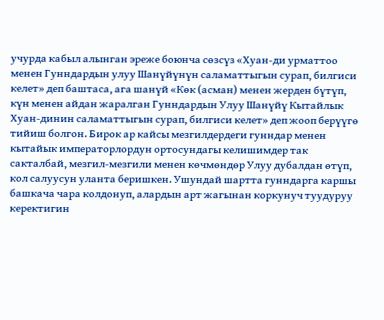учурда кабыл алынган эреже боюнча сөзсүз «Хуан-ди урматтоо менен Гунндардын улуу Шанүйүнүн саламаттыгын сурап, билгиси келет» деп баштаса, ага шанүй «Көк (асман) менен жерден бүтүп, күн менен айдан жаралган Гунндардын Улуу Шанүйү Кытайлык Хуан-динин саламаттыгын сурап, билгиси келет» деп жооп берүүгө тийиш болгон. Бирок ар кайсы мезгилдердеги гунндар менен кытайык императорлордун ортосундагы келишимдер так сакталбай, мезгил-мезгили менен көчмөндөр Улуу дубалдан өтүп, кол салуусун уланта беришкен. Ушундай шартта гунндарга каршы башкача чара колдонуп, алардын арт жагынан коркунуч туудуруу керектигин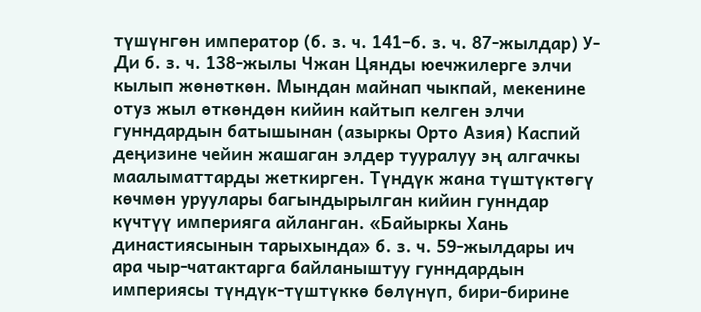түшүнгөн император (б. з. ч. 141–б. з. ч. 87-жылдар) У-Ди б. з. ч. 138-жылы Чжан Цянды юечжилерге элчи кылып жөнөткөн. Мындан майнап чыкпай, мекенине отуз жыл өткөндөн кийин кайтып келген элчи гунндардын батышынан (азыркы Орто Азия) Каспий деңизине чейин жашаган элдер тууралуу эң алгачкы маалыматтарды жеткирген. Түндүк жана түштүктөгү көчмөн уруулары багындырылган кийин гунндар күчтүү империяга айланган. «Байыркы Хань династиясынын тарыхында» б. з. ч. 59-жылдары ич ара чыр-чатактарга байланыштуу гунндардын империясы түндүк-түштүккө бөлүнүп, бири-бирине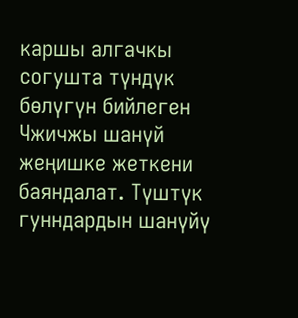каршы алгачкы согушта түндүк бөлүгүн бийлеген Чжичжы шанүй жеңишке жеткени баяндалат. Түштүк гунндардын шанүйү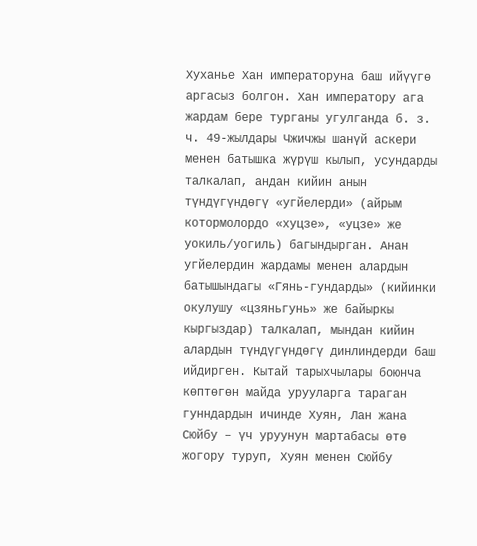Хуханье Хан императоруна баш ийүүгө аргасыз болгон. Хан императору ага жардам бере турганы угулганда б. з. ч. 49-жылдары Чжичжы шанүй аскери менен батышка жүрүш кылып, усундарды талкалап, андан кийин анын түндүгүндөгү «угйелерди» (айрым котормолордо «хуцзе», «уцзе» же уокиль/уогиль) багындырган. Анан угйелердин жардамы менен алардын батышындагы «Гянь-гундарды» (кийинки окулушу «цзяньгунь» же байыркы кыргыздар) талкалап, мындан кийин алардын түндүгүндөгү динлиндерди баш ийдирген. Кытай тарыхчылары боюнча көптөгөн майда урууларга тараган гунндардын ичинде Хуян, Лан жана Сюйбу – үч уруунун мартабасы өтө жогору туруп, Хуян менен Сюйбу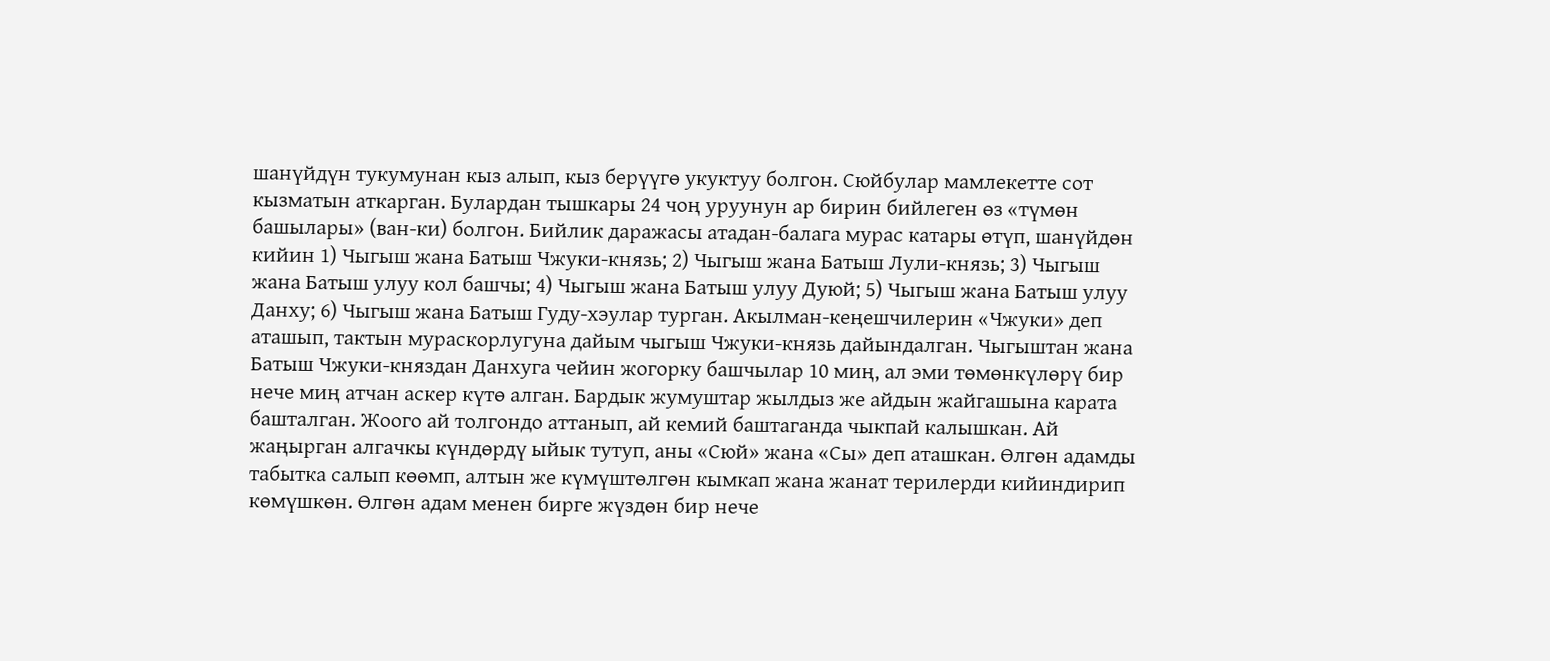шанүйдүн тукумунан кыз алып, кыз берүүгө укуктуу болгон. Сюйбулар мамлекетте сот кызматын аткарган. Булардан тышкары 24 чоң уруунун ар бирин бийлеген өз «түмөн башылары» (ван-ки) болгон. Бийлик даражасы атадан-балага мурас катары ѳтүп, шанүйдөн кийин 1) Чыгыш жана Батыш Чжуки-князь; 2) Чыгыш жана Батыш Лули-князь; 3) Чыгыш жана Батыш улуу кол башчы; 4) Чыгыш жана Батыш улуу Дуюй; 5) Чыгыш жана Батыш улуу Данху; 6) Чыгыш жана Батыш Гуду-хэулар турган. Акылман-кеңешчилерин «Чжуки» деп аташып, тактын мураскорлугуна дайым чыгыш Чжуки-князь дайындалган. Чыгыштан жана Батыш Чжуки-княздан Данхуга чейин жогорку башчылар 10 миң, ал эми төмөнкүлөрү бир нече миң атчан аскер күтө алган. Бардык жумуштар жылдыз же айдын жайгашына карата башталган. Жоого ай толгондо аттанып, ай кемий баштаганда чыкпай калышкан. Ай жаңырган алгачкы күндөрдү ыйык тутуп, аны «Сюй» жана «Сы» деп аташкан. Өлгөн адамды табытка салып көөмп, алтын же күмүштөлгөн кымкап жана жанат терилерди кийиндирип көмүшкөн. Өлгөн адам менен бирге жүздөн бир нече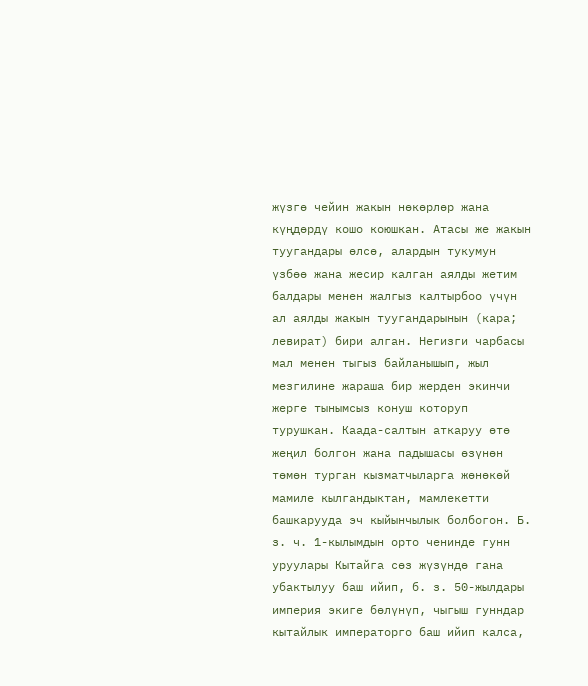жүзгө чейин жакын нөкөрлөр жана күңдөрдү кошо коюшкан. Атасы же жакын туугандары өлсө, алардын тукумун үзбөө жана жесир калган аялды жетим балдары менен жалгыз калтырбоо үчүн ал аялды жакын туугандарынын (кара; левират) бири алган. Негизги чарбасы мал менен тыгыз байланышып, жыл мезгилине жараша бир жерден экинчи жерге тынымсыз конуш которуп турушкан. Каада-салтын аткаруу өтө жеңил болгон жана падышасы өзүнөн төмөн турган кызматчыларга жөнөкөй мамиле кылгандыктан, мамлекетти башкарууда эч кыйынчылык болбогон. Б. з. ч. 1-кылымдын орто ченинде гунн уруулары Кытайга сөз жүзүндө гана убактылуу баш ийип, б. з. 50-жылдары империя экиге бөлүнүп, чыгыш гунндар кытайлык императорго баш ийип калса,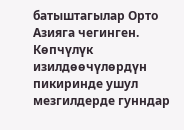батыштагылар Орто Азияга чегинген. Көпчүлүк изилдөөчүлөрдүн пикиринде ушул мезгилдерде гунндар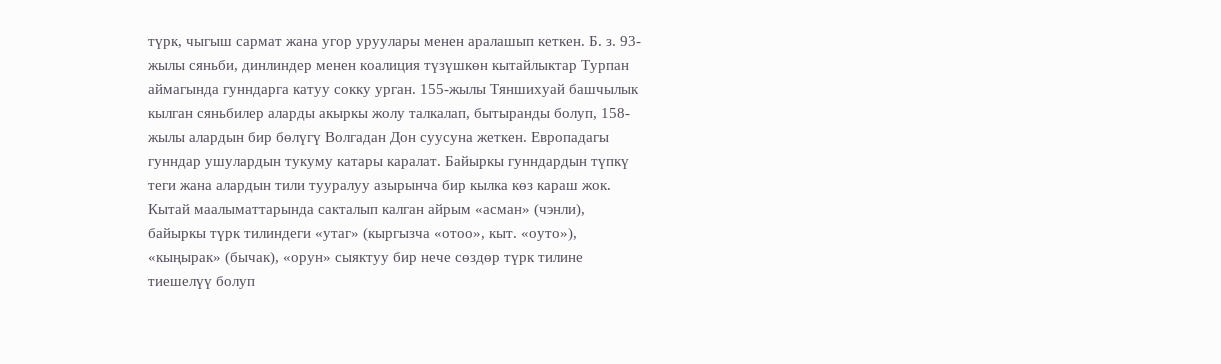түрк, чыгыш сармат жана угор уруулары менен аралашып кеткен. Б. з. 93-жылы сяньби, динлиндер менен коалиция түзүшкөн кытайлыктар Турпан аймагында гунндарга катуу сокку урган. 155-жылы Тяншихуай башчылык кылган сяньбилер аларды акыркы жолу талкалап, бытыранды болуп, 158-жылы алардын бир бөлүгү Волгадан Дон суусуна жеткен. Европадагы гунндар ушулардын тукуму катары каралат. Байыркы гунндардын түпкү теги жана алардын тили тууралуу азырынча бир кылка көз караш жок. Кытай маалыматтарында сакталып калган айрым «асман» (чэнли), байыркы түрк тилиндеги «утаг» (кыргызча «отоо», кыт. «оуто»), «кыңырак» (бычак), «орун» сыяктуу бир нече сөздөр түрк тилине тиешелүү болуп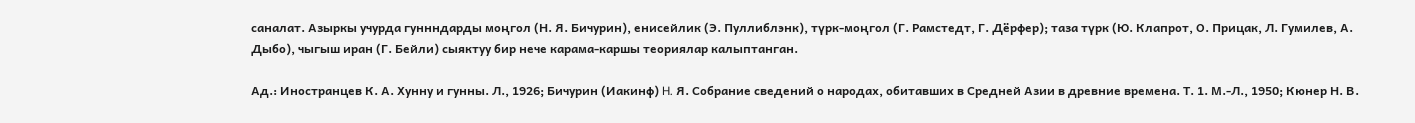саналат. Азыркы учурда гуннндарды моңгол (Н. Я. Бичурин), енисейлик (Э. Пуллиблэнк), түрк-моңгол (Г. Рамстедт, Г. Дёрфер); таза түрк (Ю. Клапрот, О. Прицак, Л. Гумилев, А. Дыбо), чыгыш иран (Г. Бейли) сыяктуу бир нече карама-каршы теориялар калыптанган.

Ад.: Иностранцев К. А. Хунну и гунны. Л., 1926; Бичурин (Иакинф) H. Я. Собрание сведений о народах, обитавших в Средней Азии в древние времена. Т. 1. М.-Л., 1950; Кюнер Н. В.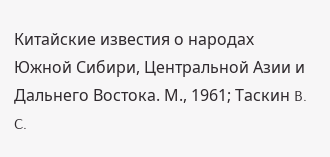Китайские известия о народах Южной Сибири, Центральной Азии и Дальнего Востока. М., 1961; Таскин B. C.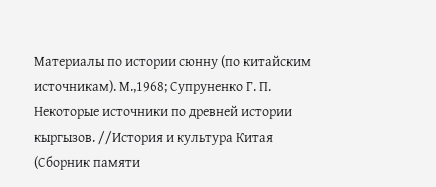Материалы по истории сюнну (по китайским источникам). М.,1968; Супруненко Г. П. Некоторые источники по древней истории кыргызов. //История и культура Китая (Сборник памяти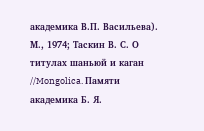академика В.П. Васильева). М., 1974; Таскин В. С. О титулах шаньюй и каган //Mongolica. Памяти академика Б. Я.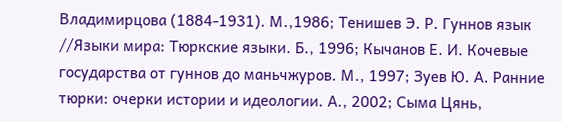Владимирцова (1884-1931). М.,1986; Тенишев Э. Р. Гуннов язык //Языки мира: Тюркские языки. Б., 1996; Кычанов Е. И. Кочевые государства от гуннов до маньчжуров. М., 1997; Зуев Ю. А. Ранние тюрки: очерки истории и идеологии. А., 2002; Сыма Цянь,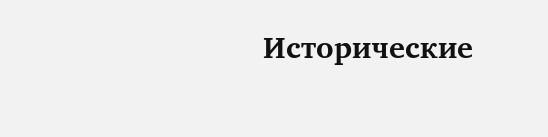Исторические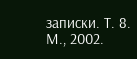записки. Т. 8. М., 2002.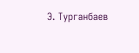Э. Турганбаев